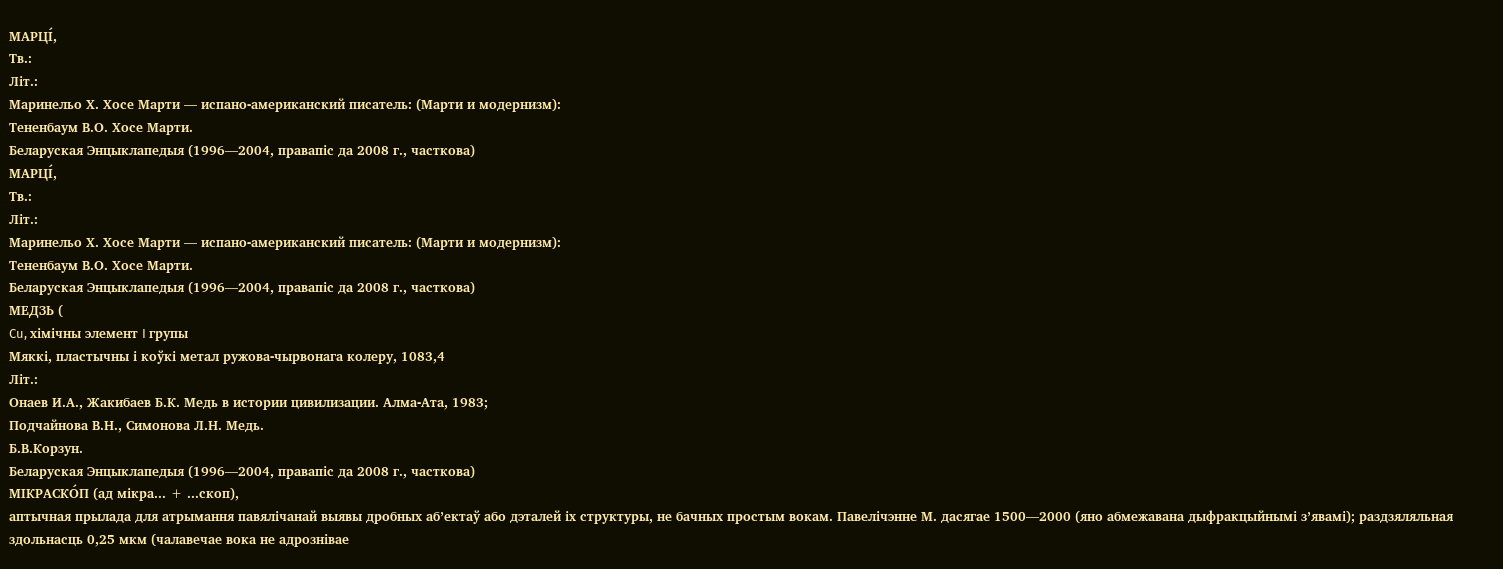МАРЦІ́,
Тв.:
Літ.:
Маринельо Х. Хосе Марти — испано-американский писатель: (Марти и модернизм):
Тененбаум В.О. Хосе Марти.
Беларуская Энцыклапедыя (1996—2004, правапіс да 2008 г., часткова)
МАРЦІ́,
Тв.:
Літ.:
Маринельо Х. Хосе Марти — испано-американский писатель: (Марти и модернизм):
Тененбаум В.О. Хосе Марти.
Беларуская Энцыклапедыя (1996—2004, правапіс да 2008 г., часткова)
МЕДЗЬ (
Cu, хімічны элемент I групы
Мяккі, пластычны і коўкі метал ружова-чырвонага колеру, 1083,4
Літ.:
Онаев И.А., Жакибаев Б.К. Медь в истории цивилизации. Алма-Ата, 1983;
Подчайнова В.Н., Симонова Л.Н. Медь.
Б.В.Корзун.
Беларуская Энцыклапедыя (1996—2004, правапіс да 2008 г., часткова)
МІКРАСКО́П (ад мікра... + ...скоп),
аптычная прылада для атрымання павялічанай выявы дробных аб’ектаў або дэталей іх структуры, не бачных простым вокам. Павелічэнне М. дасягае 1500—2000 (яно абмежавана дыфракцыйнымі з’явамі); раздзяляльная здольнасць 0,25 мкм (чалавечае вока не адрознівае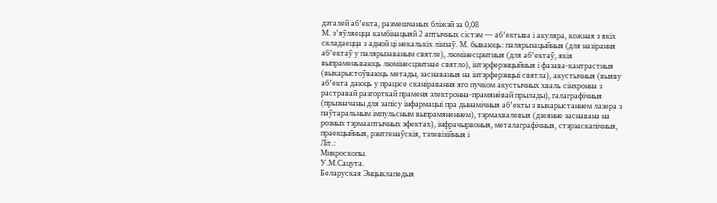дэталей аб’екта, размешчаных бліжэй за 0,08
М. з’яўляецца камбінацыяй 2 аптычных сістэм — аб’ектыва і акуляра, кожная з якіх складаецца з адной ці некалькіх лінзаў. М. бываюць: палярызацыйныя (для назірання аб’ектаў у палярызаваным святле), люмінесцэнтныя (для аб’ектаў, якія выпраменьваюць люмінесцэнтнае святло), інтэрферэнцыйныя і фазава-кантрастныя (выкарыстоўваюць метады, заснаваныя на інтэрферэнцыі святла), акустычныя (выяву аб’екта даюць у працэсе сканіравання яго пучком акустычных хваль сінхронна з растравай разгорткай праменя электронна-прамянёвай прылады), галаграфічныя (прызначаны для запісу інфармацыі пра дынамічныя аб’екты з выкарыстаннем лазера з паўтаральным імпульсным выпрамяненнем), тэрмахвалевыя (дзеянне заснавана на розных тэрмааптычных эфектах), інфрачырвоныя, металаграфічныя, стэрэаскапічныя, праекцыйныя, рэнтгенаўскія, тэлевізійныя і
Літ.:
Микроскопы.
У.М.Сацута.
Беларуская Энцыклапедыя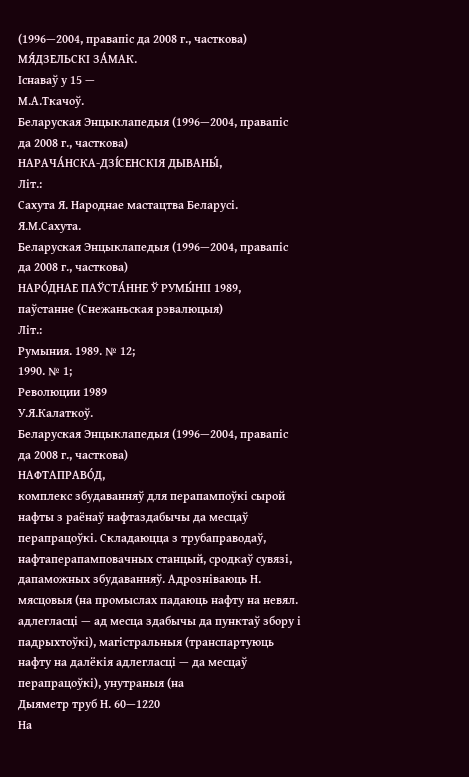(1996—2004, правапіс да 2008 г., часткова)
МЯ́ДЗЕЛЬСКІ ЗА́МАК.
Існаваў у 15 —
М.А.Ткачоў.
Беларуская Энцыклапедыя (1996—2004, правапіс да 2008 г., часткова)
НАРАЧА́НСКА-ДЗІ́СЕНСКІЯ ДЫВАНЫ́,
Літ.:
Сахута Я. Народнае мастацтва Беларусі.
Я.М.Сахута.
Беларуская Энцыклапедыя (1996—2004, правапіс да 2008 г., часткова)
НАРО́ДНАЕ ПАЎСТА́ННЕ Ў РУМЫ́НІІ 1989,
паўстанне (Снежаньская рэвалюцыя)
Літ.:
Румыния. 1989. № 12;
1990. № 1;
Революции 1989
У.Я.Калаткоў.
Беларуская Энцыклапедыя (1996—2004, правапіс да 2008 г., часткова)
НАФТАПРАВО́Д,
комплекс збудаванняў для перапампоўкі сырой нафты з раёнаў нафтаздабычы да месцаў перапрацоўкі. Складаюцца з трубаправодаў, нафтаперапамповачных станцый, сродкаў сувязі, дапаможных збудаванняў. Адрозніваюць Н. мясцовыя (на промыслах падаюць нафту на невял. адлегласці — ад месца здабычы да пунктаў збору і падрыхтоўкі), магістральныя (транспартуюць нафту на далёкія адлегласці — да месцаў перапрацоўкі), унутраныя (на
Дыяметр труб Н. 60—1220
На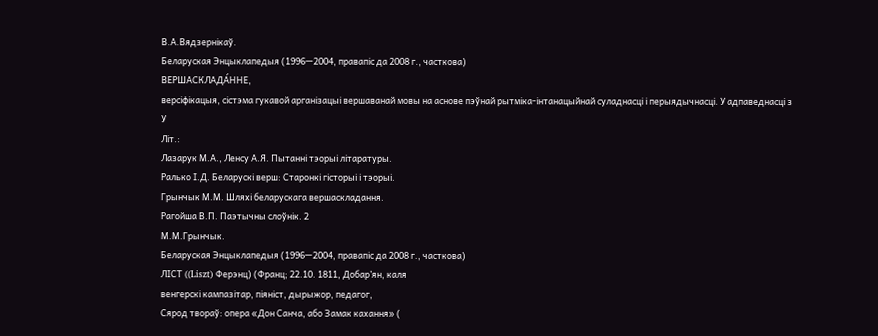В.А.Вядзернікаў.
Беларуская Энцыклапедыя (1996—2004, правапіс да 2008 г., часткова)
ВЕРШАСКЛАДА́ННЕ,
версіфікацыя, сістэма гукавой арганізацыі вершаванай мовы на аснове пэўнай рытміка-інтанацыйнай суладнасці і перыядычнасці. У адпаведнасці з
У
Літ.:
Лазарук М.А., Ленсу А.Я. Пытанні тэорыі літаратуры.
Ралько І.Д. Беларускі верш: Старонкі гісторыі і тэорыі.
Грынчык М.М. Шляхі беларускага вершаскладання.
Рагойша В.П. Паэтычны слоўнік. 2
М.М.Грынчык.
Беларуская Энцыклапедыя (1996—2004, правапіс да 2008 г., часткова)
ЛІСТ ((Liszt) Ферэнц) (Франц; 22.10. 1811, Добар’ян, каля
венгерскі кампазітар, піяніст, дырыжор, педагог,
Сярод твораў: опера «Дон Санча, або Замак кахання» (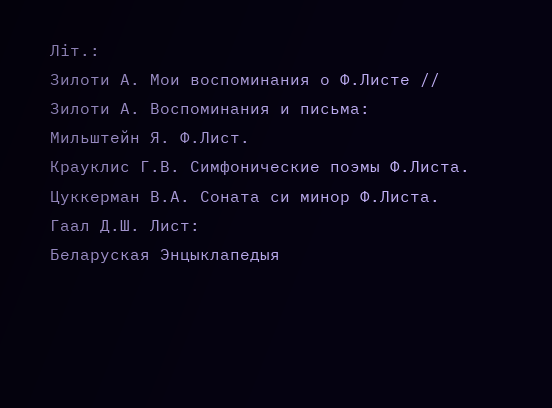Літ.:
Зилоти А. Мои воспоминания о Ф.Листе // Зилоти А. Воспоминания и письма:
Мильштейн Я. Ф.Лист.
Крауклис Г.В. Симфонические поэмы Ф.Листа.
Цуккерман В.А. Соната си минор Ф.Листа.
Гаал Д.Ш. Лист:
Беларуская Энцыклапедыя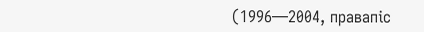(1996—2004, правапіс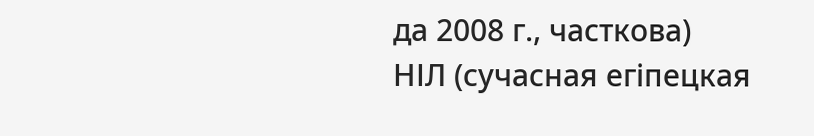да 2008 г., часткова)
НІЛ (сучасная егіпецкая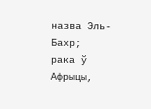назва Эль-Бахр;
рака ў Афрыцы,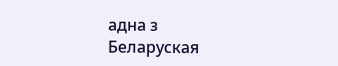адна з
Беларуская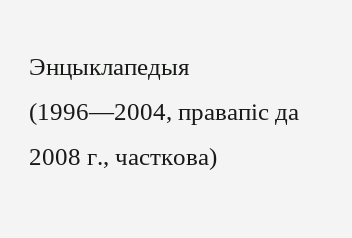Энцыклапедыя (1996—2004, правапіс да 2008 г., часткова)